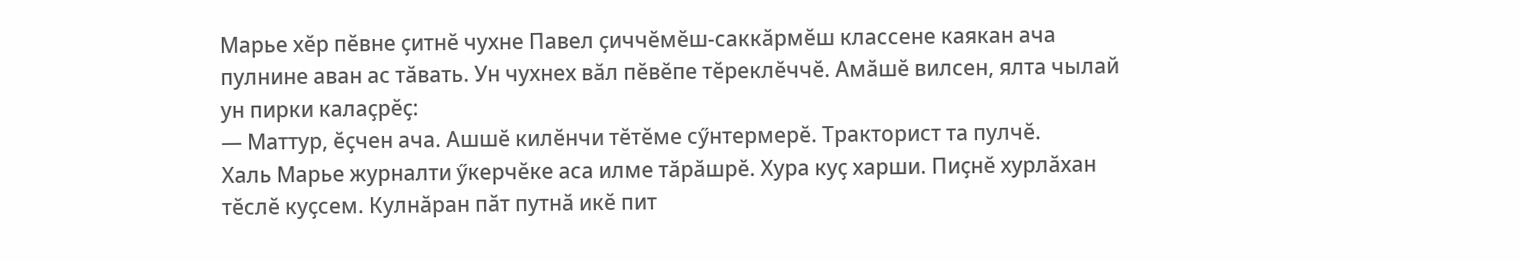Марье хӗр пӗвне ҫитнӗ чухне Павел ҫиччӗмӗш-саккӑрмӗш классене каякан ача пулнине аван ас тӑвать. Ун чухнех вӑл пӗвӗпе тӗреклӗччӗ. Амӑшӗ вилсен, ялта чылай ун пирки калаҫрӗҫ:
— Маттур, ӗҫчен ача. Ашшӗ килӗнчи тӗтӗме сӳнтермерӗ. Тракторист та пулчӗ.
Халь Марье журналти ӳкерчӗке аса илме тӑрӑшрӗ. Хура куҫ харши. Пиҫнӗ хурлӑхан тӗслӗ куҫсем. Кулнӑран пӑт путнӑ икӗ пит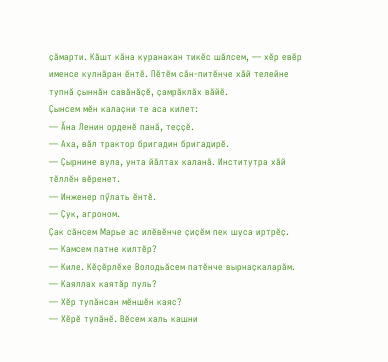ҫӑмарти. Кӑшт кӑна куранакан тикӗс шӑлсем, — хӗр евӗр именсе кулнӑран ӗнтӗ. Пӗтӗм сӑн-питӗнче хӑй телейне тупнӑ ҫыннӑн савӑнӑҫӗ, ҫамрӑклӑх вӑйӗ.
Ҫынсем мӗн калаҫни те аса килет:
— Ӑна Ленин орденӗ панӑ, теҫҫӗ.
— Аха, вӑл трактор бригадин бригадирӗ.
— Ҫырнине вула, унта йӑлтах каланӑ. Институтра хӑй тӗллӗн вӗренет.
— Инженер пӳлать ӗнтӗ.
— Ҫук, агроном.
Ҫак сӑнсем Марье ас илӗвӗнче ҫиҫӗм пек шуса иртрӗҫ.
— Камсем патне килтӗр?
— Киле. Кӗҫӗрлӗхе Володьӑсем патӗнче вырнаҫкаларӑм.
— Каяллах каятӑр пуль?
— Хӗр тупӑнсан мӗншӗн каяс?
— Хӗрӗ тупӑнӗ. Вӗсем халь кашни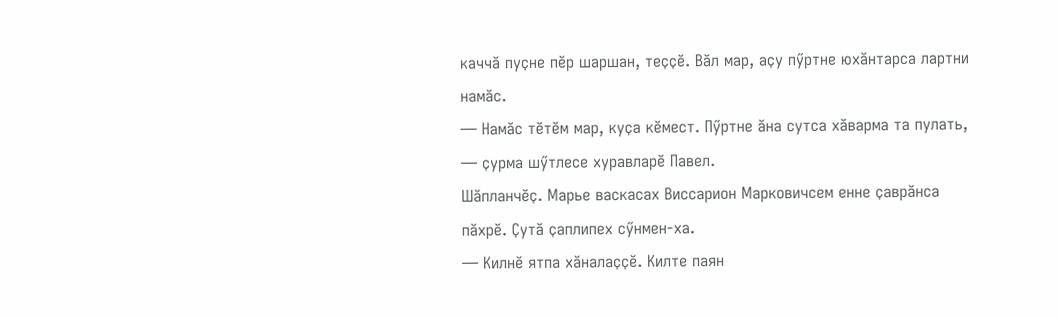каччӑ пуҫне пӗр шаршан, теҫҫӗ. Вӑл мар, аҫу пӳртне юхӑнтарса лартни намӑс.
— Намӑс тӗтӗм мар, куҫа кӗмест. Пӳртне ӑна сутса хӑварма та пулать, — ҫурма шӳтлесе хуравларӗ Павел.
Шӑпланчӗҫ. Марье васкасах Виссарион Марковичсем енне ҫаврӑнса пӑхрӗ. Ҫутӑ ҫаплипех сӳнмен-ха.
— Килнӗ ятпа хӑналаҫҫӗ. Килте паян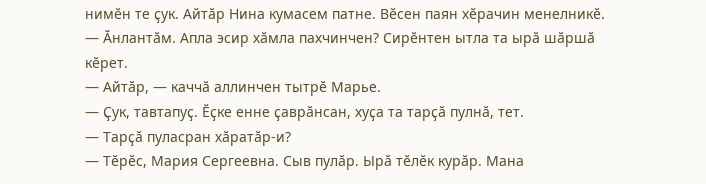нимӗн те ҫук. Айтӑр Нина кумасем патне. Вӗсен паян хӗрачин менелникӗ.
— Ӑнлантӑм. Апла эсир хӑмла пахчинчен? Сирӗнтен ытла та ырӑ шӑршӑ кӗрет.
— Айтӑр, — каччӑ аллинчен тытрӗ Марье.
— Ҫук, тавтапуҫ. Ӗҫке енне ҫаврӑнсан, хуҫа та тарҫӑ пулнӑ, тет.
— Тарҫӑ пуласран хӑратӑр-и?
— Тӗрӗс, Мария Сергеевна. Сыв пулӑр. Ырӑ тӗлӗк курӑр. Мана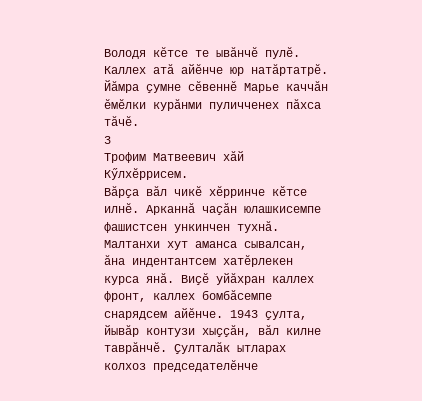Володя кӗтсе те ывӑнчӗ пулӗ.
Каллех атӑ айӗнче юр натӑртатрӗ. Йӑмра ҫумне сӗвеннӗ Марье каччӑн ӗмӗлки курӑнми пуличченех пӑхса тӑчӗ.
3
Трофим Матвеевич хӑй Кӳлхӗррисем.
Вӑрҫа вӑл чикӗ хӗрринче кӗтсе илнӗ. Арканнӑ чаҫӑн юлашкисемпе фашистсен ункинчен тухнӑ. Малтанхи хут аманса сывалсан, ӑна индентантсем хатӗрлекен курса янӑ. Виҫӗ уйӑхран каллех фронт, каллех бомбӑсемпе снарядсем айӗнче. 1943 ҫулта, йывӑр контузи хыҫҫӑн, вӑл килне таврӑнчӗ. Ҫулталӑк ытларах колхоз председателӗнче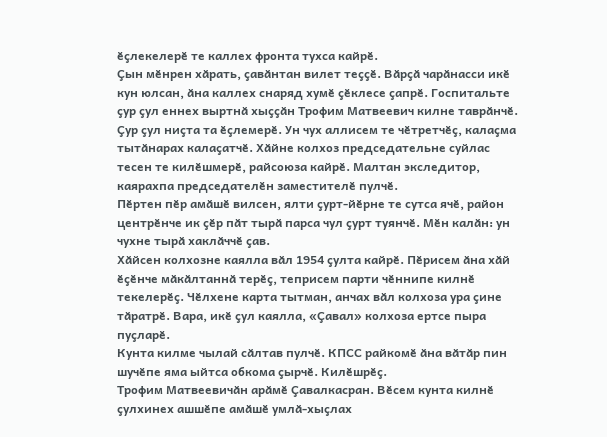ӗҫлекелерӗ те каллех фронта тухса кайрӗ.
Ҫын мӗнрен хӑрать, ҫавӑнтан вилет теҫҫӗ. Вӑрҫӑ чарӑнасси икӗ кун юлсан, ӑна каллех снаряд хумӗ ҫӗклесе ҫапрӗ. Госпитальте ҫур ҫул еннех выртнӑ хыҫҫӑн Трофим Матвеевич килне таврӑнчӗ. Ҫур ҫул ниҫта та ӗҫлемерӗ. Ун чух аллисем те чӗтретчӗҫ, калаҫма тытӑнарах калаҫатчӗ. Хӑйне колхоз председательне суйлас тесен те килӗшмерӗ, райсоюза кайрӗ. Малтан экследитор, каярахпа председателӗн заместителӗ пулчӗ.
Пӗртен пӗр амӑшӗ вилсен, ялти ҫурт-йӗрне те сутса ячӗ, район центрӗнче ик ҫӗр пӑт тырӑ парса чул ҫурт туянчӗ. Мӗн калӑн: ун чухне тырӑ хаклӑччӗ ҫав.
Хӑйсен колхозне каялла вӑл 1954 ҫулта кайрӗ. Пӗрисем ӑна хӑй ӗҫӗнче мӑкӑлтаннӑ терӗҫ, теприсем парти чӗннипе килнӗ текелерӗҫ. Чӗлхене карта тытман, анчах вӑл колхоза ура ҫине тӑратрӗ. Вара, икӗ ҫул каялла, «Ҫавал» колхоза ертсе пыра пуҫларӗ.
Кунта килме чылай сӑлтав пулчӗ. КПСС райкомӗ ӑна вӑтӑр пин шучӗпе яма ыйтса обкома ҫырчӗ. Килӗшрӗҫ.
Трофим Матвеевичӑн арӑмӗ Ҫавалкасран. Вӗсем кунта килнӗ ҫулхинех ашшӗпе амӑшӗ умлӑ-хыҫлах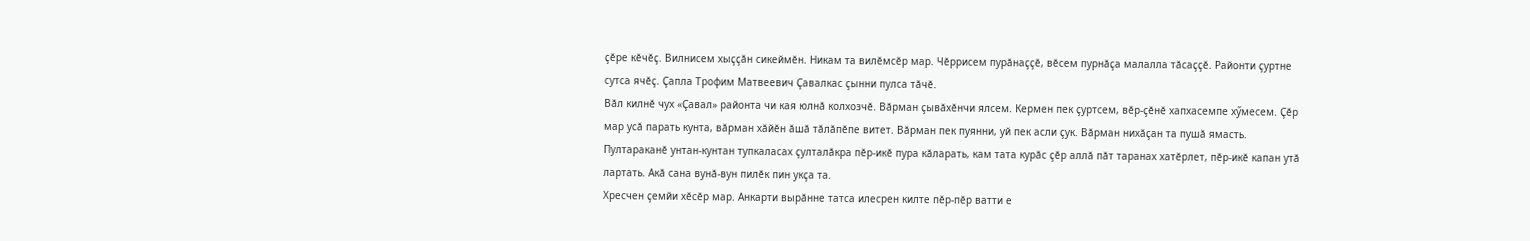ҫӗре кӗчӗҫ. Вилнисем хыҫҫӑн сикеймӗн. Никам та вилӗмсӗр мар. Чӗррисем пурӑнаҫҫӗ, вӗсем пурнӑҫа малалла тӑсаҫҫӗ. Районти ҫуртне сутса ячӗҫ. Ҫапла Трофим Матвеевич Ҫавалкас ҫынни пулса тӑчӗ.
Вӑл килнӗ чух «Ҫавал» районта чи кая юлнӑ колхозчӗ. Вӑрман ҫывӑхӗнчи ялсем. Кермен пек ҫуртсем, вӗр-ҫӗнӗ хапхасемпе хӳмесем. Ҫӗр мар усӑ парать кунта, вӑрман хӑйӗн ӑшӑ тӑлӑпӗпе витет. Вӑрман пек пуянни, уй пек асли ҫук. Вӑрман нихӑҫан та пушӑ ямасть. Пултараканӗ унтан-кунтан тупкаласах ҫулталӑкра пӗр-икӗ пура кӑларать, кам тата курӑс ҫӗр аллӑ пӑт таранах хатӗрлет, пӗр-икӗ капан утӑ лартать. Акӑ сана вунӑ-вун пилӗк пин укҫа та.
Хресчен ҫемйи хӗсӗр мар. Анкарти вырӑнне татса илесрен килте пӗр-пӗр ватти е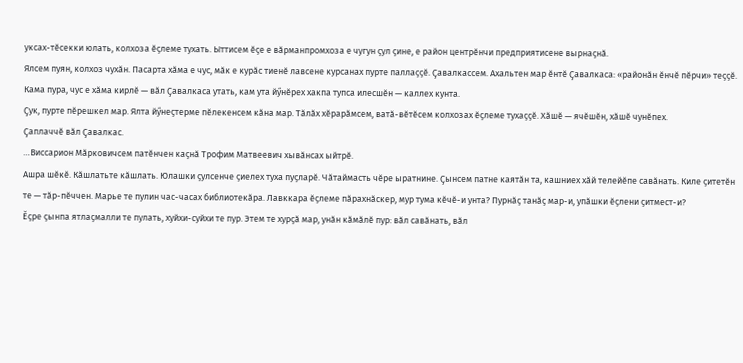уксах-тӗсекки юлать, колхоза ӗҫлеме тухать. Ыттисем ӗҫе е вӑрманпромхоза е чугун ҫул ҫине, е район центрӗнчи предприятисене вырнаҫнӑ.
Ялсем пуян, колхоз чухӑн. Пасарта хӑма е чус, мӑк е курӑс тиенӗ лавсене курсанах пурте паллаҫҫӗ. Ҫавалкассем. Ахальтен мар ӗнтӗ Ҫавалкаса: «районӑн ӗнчӗ пӗрчи» теҫҫӗ. Кама пура, чус е хӑма кирлӗ — вӑл Ҫавалкаса утать, кам ута йӳнӗрех хакпа тупса илесшӗн — каллех кунта.
Ҫук, пурте пӗрешкел мар. Ялта йӳнеҫтерме пӗлекенсем кӑна мар. Тӑлӑх хӗрарӑмсем, ватӑ-вӗтӗсем колхозах ӗҫлеме тухаҫҫӗ. Хӑшӗ — ячӗшӗн, хӑшӗ чунӗпех.
Ҫаплаччӗ вӑл Ҫавалкас.
…Виссарион Мӑрковичсем патӗнчен каҫнӑ Трофим Матвеевич хывӑнсах ыйтрӗ.
Ашра шӗкӗ. Кӑшлатьте кӑшлать. Юлашки ҫулсенче ҫиелех туха пуҫларӗ. Чӑтаймасть чӗре ыратнине. Ҫынсем патне каятӑн та, кашниех хӑй телейӗпе савӑнать. Киле ҫитетӗн те — тӑр-пӗччен. Марье те пулин час-часах библиотекӑра. Лавккара ӗҫлеме пӑрахнӑскер, мур тума кӗчӗ-и унта? Пурнӑҫ танӑҫ мар-и, упӑшки ӗҫлени ҫитмест-и?
Ӗҫре ҫынпа ятлаҫмалли те пулать, хуйхи-суйхи те пур. Этем те хурҫӑ мар, унӑн кӑмӑлӗ пур: вӑл савӑнать, вӑл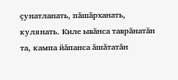ҫунатланать, пӑшӑрханать, кулянать. Киле ывӑнса таврӑнатӑн та, кампа йӑпанса ӑшӑтатӑн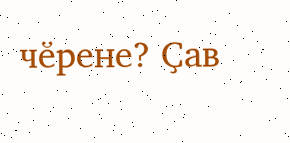чӗрене? Ҫав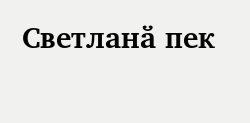Светланӑ пек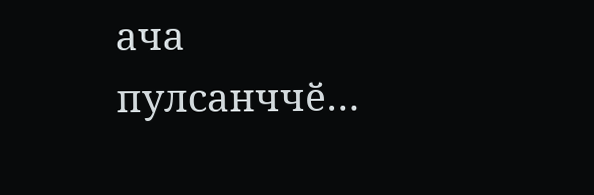ача пулсанччӗ…